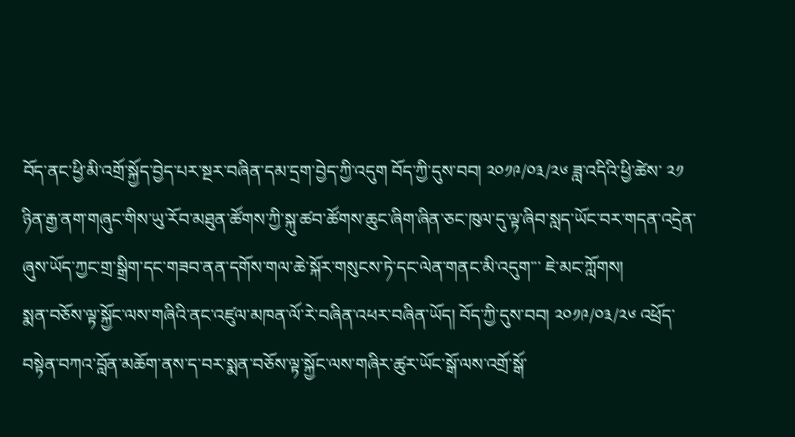བོད་ནང་ཕྱི་མི་འགྲོ་སྐྱོད་བྱེད་པར་སྔར་བཞིན་དམ་དྲག་བྱེད་ཀྱི་འདུག བོད་ཀྱི་དུས་བབ། ༢༠༡༩/༠༣/༢༦ ཟླ་འདིའི་ཕྱི་ཚེས་ ༢༡ ཉིན་རྒྱ་ནག་གཞུང་གིས་ཡུ་རོབ་མཐུན་ཚོགས་ཀྱི་སྐུ་ཚབ་ཚོགས་ཆུང་ཞིག་ཞིན་ཅང་ཁུལ་དུ་ལྟ་ཞིབ་སླད་ཡོང་བར་གདན་འདྲེན་ཞུས་ཡོད་ཀྱང་གྲ་སྒྲིག་དང་གཟབ་ནན་དགོས་གལ་ཆེ་སྐོར་གསུངས་ཏེ་དང་ལེན་གནང་མི་འདུག་་་ ཇེ་མང་ཀློགས།
སྨན་བཅོས་ལྟ་སྐྱོང་ལས་གཞིའི་ནང་འཛུལ་མཁན་ལོ་རེ་བཞིན་འཕར་བཞིན་ཡོད། བོད་ཀྱི་དུས་བབ། ༢༠༡༩/༠༣/༢༦ འཕྲོད་བསྟེན་བཀའ་བློན་མཆོག་ནས་ད་བར་སྨན་བཅོས་ལྟ་སྐྱོང་ལས་གཞིར་ཚུར་ཡོང་སྒོ་ལས་འགྲོ་སྒོ་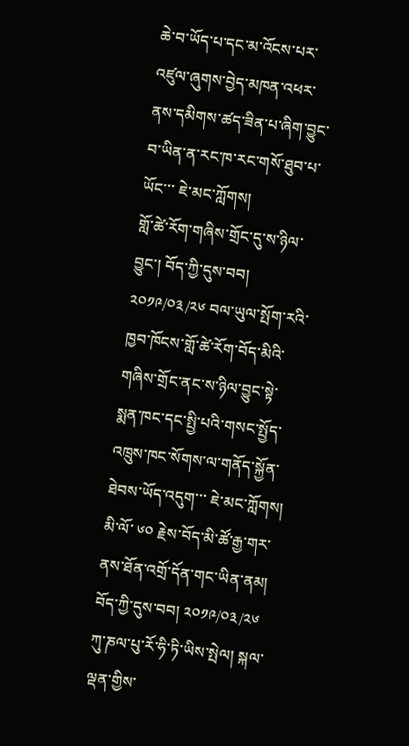ཆེ་བ་ཡོད་པ་དང་མ་འོངས་པར་འཛུལ་ཞུགས་བྱེད་མཁན་འཕར་ནས་དམིགས་ཚད་ཟིན་པ་ཞིག་བྱུང་བ་ཡིན་ན་རང་ཁ་རང་གསོ་ཐུབ་པ་ཡོང་་་ ཇེ་མང་ཀློགས།
གློ་ཚེ་རོག་གཞིས་གྲོང་དུ་ས་ཉིལ་བྱུང་། བོད་ཀྱི་དུས་བབ། ༢༠༡༩/༠༣/༢༦ བལ་ཡུལ་སྤོག་རའི་ཁྱབ་ཁོངས་གློ་ཚེ་རོག་བོད་མིའི་གཞིས་གྲོང་ནང་ས་ཉིལ་བྱུང་སྟེ་སྨན་ཁང་དང་སྤྱི་པའི་གསང་སྤྱོད་འཁྲུས་ཁང་སོགས་ལ་གནོད་སྐྱོན་ཐེབས་ཡོད་འདུག་་་ ཇེ་མང་ཀློགས།
མི་ལོ་ ༦༠ རྗེས་བོད་མི་ཚོ་རྒྱ་གར་ནས་ཐོན་འགྲོ་དོན་གང་ཡིན་ནམ། བོད་ཀྱི་དུས་བབ། ༢༠༡༩/༠༣/༢༦ ཀུ་ཎལ་པུ་རོ་ཧི་ཏི་ཡིས་སྤེལ། སྐལ་ལྡན་གྱིས་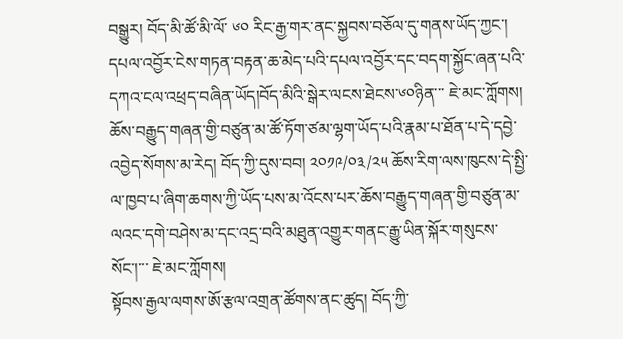བསྒྱུར། བོད་མི་ཚོ་མི་ལོ་ ༦༠ རིང་རྒྱ་གར་ནང་སྐྱབས་བཅོལ་དུ་གནས་ཡོད་ཀྱང་། དཔལ་འབྱོར་ངེས་གཏན་བརྟན་ཆ་མེད་པའི་དཔལ་འབྱོར་དང་བདག་སྐྱོང་ཞན་པའི་དཀའ་ངལ་འཕྲད་བཞིན་ཡོད།བོད་མིའི་སྒེར་ལངས་ཐེངས་༦༠ཉིན་་་ ཇེ་མང་ཀློགས།
ཆོས་བརྒྱུད་གཞན་གྱི་བཙུན་མ་ཚོ་ཏོག་ཙམ་ལྷག་ཡོད་པའི་རྣམ་པ་ཐོན་པ་དེ་དབྱེ་འབྱེད་སོགས་མ་རེད། བོད་ཀྱི་དུས་བབ། ༢༠༡༩/༠༣/༢༥ ཆོས་རིག་ལས་ཁུངས་དེ་སྤྱི་ལ་ཁྱབ་པ་ཞིག་ཆགས་ཀྱི་ཡོད་པས་མ་འོངས་པར་ཆོས་བརྒྱུད་གཞན་གྱི་བཙུན་མ་ལའང་དགེ་བཤེས་མ་དང་འདྲ་བའི་མཐུན་འགྱུར་གནང་རྒྱུ་ཡིན་སྐོར་གསུངས་སོང་།་་་ ཇེ་མང་ཀློགས།
སྟོབས་རྒྱལ་ལགས་ཨོ་རྩལ་འགྲན་ཚོགས་ནང་ཚུད། བོད་ཀྱི་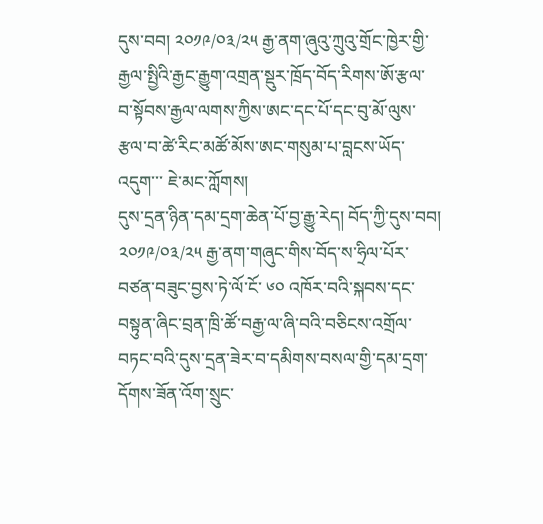དུས་བབ། ༢༠༡༩/༠༣/༢༥ རྒྱ་ནག་ཞུའུ་ཀྲུའུ་གྲོང་ཁྱེར་གྱི་རྒྱལ་སྤྱིའི་རྒྱང་རྒྱུག་འགྲན་སྡུར་ཁྲོད་བོད་རིགས་ཨོ་རྩལ་བ་སྟོབས་རྒྱལ་ལགས་ཀྱིས་ཨང་དང་པོ་དང་བུ་མོ་ལུས་རྩལ་བ་ཚེ་རིང་མཚོ་མོས་ཨང་གསུམ་པ་བླངས་ཡོད་འདུག་་་ ཇེ་མང་ཀློགས།
དུས་དྲན་ཉིན་དམ་དྲག་ཆེན་པོ་བྱ་རྒྱུ་རེད། བོད་ཀྱི་དུས་བབ། ༢༠༡༩/༠༣/༢༥ རྒྱ་ནག་གཞུང་གིས་བོད་ས་ཧྲིལ་པོར་བཙན་བཟུང་བྱས་ཏེ་ལོ་ངོ་ ༦༠ འཁོར་བའི་སྐབས་དང་བསྟུན་ཞིང་བྲན་ཁྲི་ཚོ་བརྒྱ་ལ་ཞི་བའི་བཅིངས་འགྲོལ་བཏང་བའི་དུས་དྲན་ཟེར་བ་དམིགས་བསལ་གྱི་དམ་དྲག་དོགས་ཟོན་འོག་སྲུང་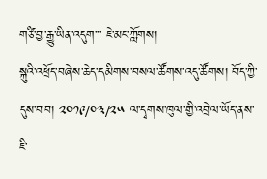གཙི་བྱ་རྒྱུ་ཡིན་འདུག་་་ ཇེ་མང་ཀློགས།
སྐུའི་འཕྲོད་བཞེས་ཆེད་དམིགས་བསལ་ཚོགས་འདུ་ཚོགས། བོད་ཀྱི་དུས་བབ། ༢༠༡༩/༠༣/༢༥ ལ་དྭགས་ཁུལ་གྱི་འབྲེལ་ཡོད་ནས་ཇི་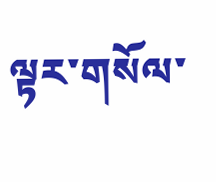ལྟར་གསོལ་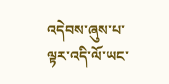འདེབས་ཞུས་པ་ལྟར་འདི་ལོ་ཡང་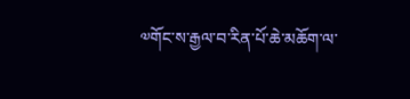༧གོང་ས་རྒྱལ་བ་རིན་པོ་ཆེ་མཆོག་ལ་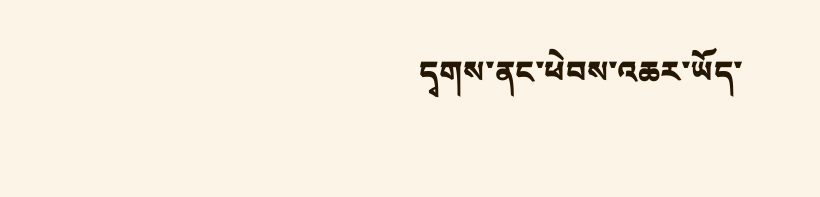དྭགས་ནང་ཕེབས་འཆར་ཡོད་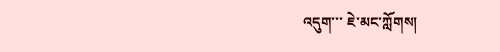འདུག་་་ ཇེ་མང་ཀློགས།